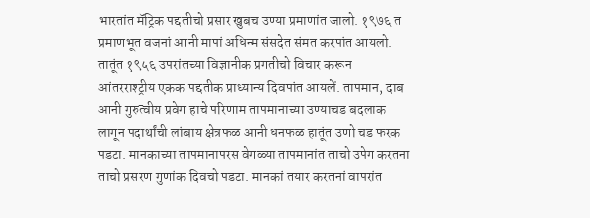भारतांत मॅट्रिक पद्दतीचो प्रसार खुबच उण्या प्रमाणांत जालो. १९७६ त प्रमाणभूत वजनां आनी मापां अधिन्म संसदेत संमत करपांत आयलो. तातूंत १९५६ उपरांतच्या विज्ञानीक प्रगतीचो विचार करून आंतरराश्ट्रीय एकक पद्दतीक प्राध्यान्य दिवपांत आयलें. तापमान, दाब आनी गुरुत्वीय प्रवेग हाचे परिणाम तापमानाच्या उण्याचड बदलाक लागून पदार्थांची लांबाय क्षेत्रफळ आनी धनफळ हातूंत उणो चड फरक पडटा. मानकाच्या तापमानापरस वेगळ्या तापमानांत ताचो उपेग करतना ताचो प्रसरण गुणांक दिवचो पडटा. मानकां तयार करतनां वापरांत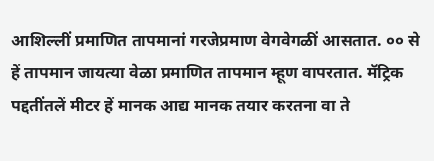आशिल्लीं प्रमाणित तापमानां गरजेप्रमाण वेगवेगळीं आसतात. ०० से हें तापमान जायत्या वेळा प्रमाणित तापमान म्हूण वापरतात. मॅट्रिक पद्दतींतलें मीटर हें मानक आद्य मानक तयार करतना वा ते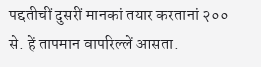पद्दतीचीं दुसरीं मानकां तयार करतानां २०० से. हें तापमान वापरिल्लें आसता.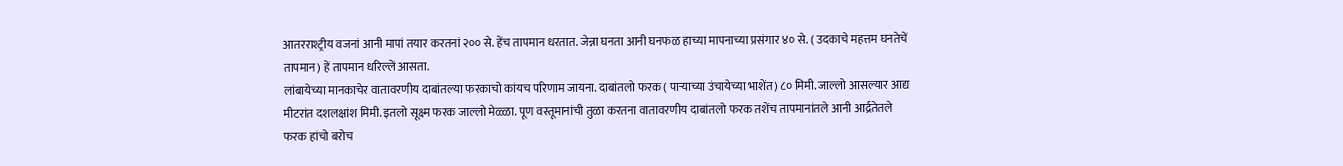आतरराश्ट्रीय वजनां आनी मापां तयार करतनां २०० से. हेंच तापमान धरतात. जेन्ना घनता आनी घनफळ हाच्या मापनाच्या प्रसंगार ४० से. ( उदकाचे महत्तम घनतेचें तापमान) हें तापमान धरिल्लें आसता.
लांबायेच्या मानकाचेर वातावरणीय दाबांतल्या फरकाचो कांयच परिणाम जायना. दाबांतलो फरक ( पाऱ्याच्या उंचायेच्या भाशेंत) ८० मिमी. जाल्लो आसल्यार आद्य मीटरांत दशलक्षांश मिमी. इतलो सूक्ष्म फरक जाल्लो मेळ्ळा. पूण वस्तूमानांची तुळा करतना वातावरणीय दाबांतलो फरक तशेंच तापमानांतले आनी आर्द्रतेतले फरक हांचो बरोच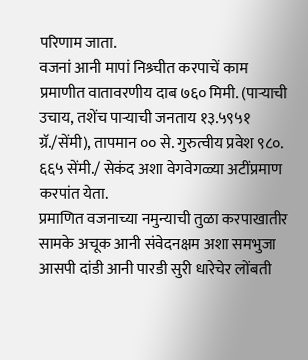परिणाम जाता.
वजनां आनी मापां निश्र्चीत करपाचें काम प्रमाणीत वातावरणीय दाब ७६० मिमी. (पाऱ्याची उचाय, तशेंच पाऱ्याची जनताय १३.५९५१ ग्रॅ./सेंमी), तापमान ०० से. गुरुत्वीय प्रवेश ९८०. ६६५ सेंमी./ सेकंद अशा वेगवेगळ्या अटींप्रमाण करपांत येता.
प्रमाणित वजनाच्या नमुन्याची तुळा करपाखातीर सामके अचूक आनी संवेदनक्षम अशा समभुजा आसपी दांडी आनी पारडी सुरी धारेचेर लोंबती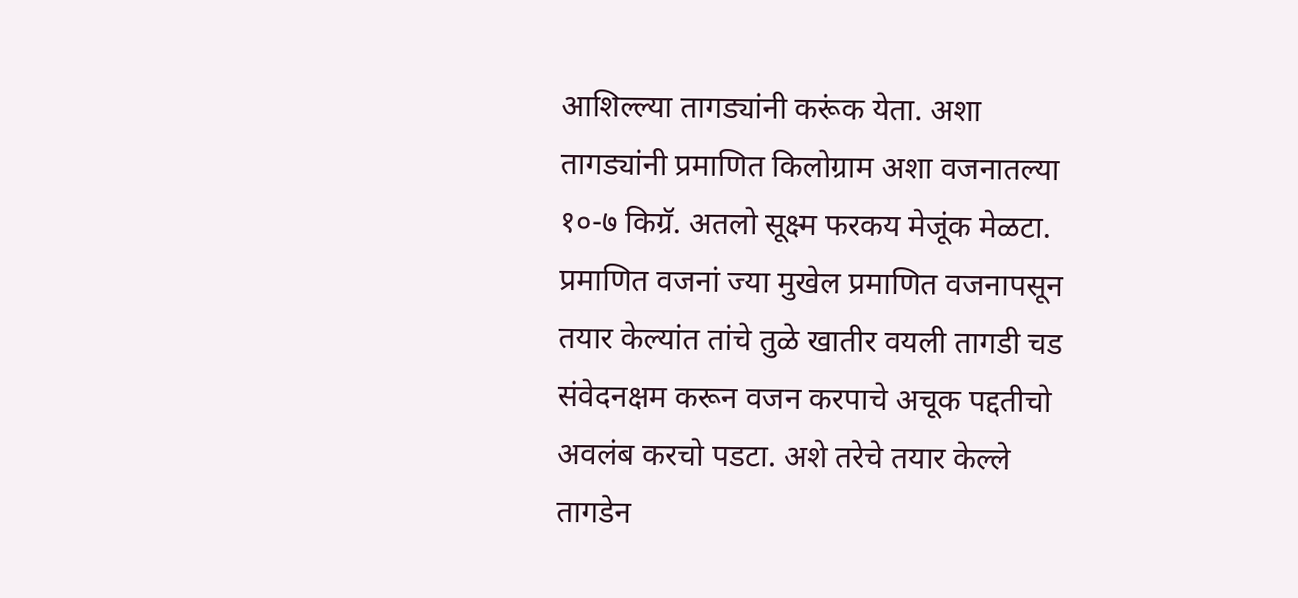आशिल्ल्या तागड्यांनी करूंक येता. अशा तागड्यांनी प्रमाणित किलोग्राम अशा वजनातल्या १०-७ किग्रॅ. अतलो सूक्ष्म फरकय मेजूंक मेळटा. प्रमाणित वजनां ज्या मुखेल प्रमाणित वजनापसून तयार केल्यांत तांचे तुळे खातीर वयली तागडी चड संवेदनक्षम करून वजन करपाचे अचूक पद्दतीचो अवलंब करचो पडटा. अशे तरेचे तयार केल्ले तागडेन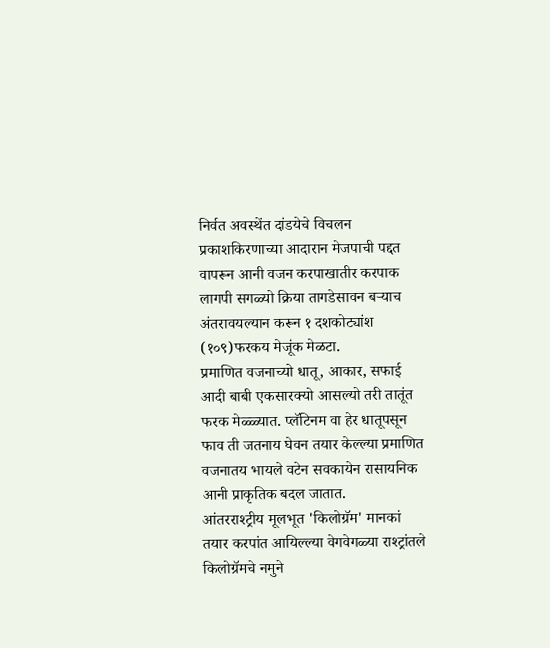निर्वत अवस्थेंत दांडयेचे विचलन प्रकाशकिरणाच्या आदारान मेजपाची पद्दत वापरून आनी वजन करपाखातीर करपाक लागपी सगळ्यो क्रिया तागडेसावन बऱ्याच अंतरावयल्यान करून १ दशकोट्यांश (१०९)फरकय मेजूंक मेळटा.
प्रमाणित वजनाच्यो धातू, आकार, सफाई आदी बाबी एकसारक्यो आसल्यो तरी तातूंत फरक मेळ्ळ्यात. प्लॅटिनम वा हेर धातूपसून फाव ती जतनाय घेवन तयार केल्ल्या प्रमाणित वजनातय भायले वटेन सवकायेन रासायनिक आनी प्राकृतिक बदल जातात.
आंतरराश्ट्रीय मूलभूत 'किलोग्रॅम' मानकां तयार करपांत आयिल्ल्या वेगवेगळ्या राश्ट्रांतले किलोग्रॅमचे नमुने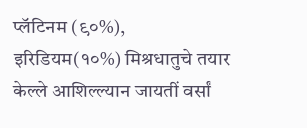प्लॅटिनम (९०%), इरिडियम(१०%) मिश्रधातुचे तयार केल्ले आशिल्ल्यान जायतीं वर्सां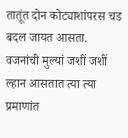तातूंत दोन कोट्याशांपरस चड बदल जायत आसता. वजनांची मुल्यां जशीं जशीं ल्हान आसतात त्या त्या प्रमाणांत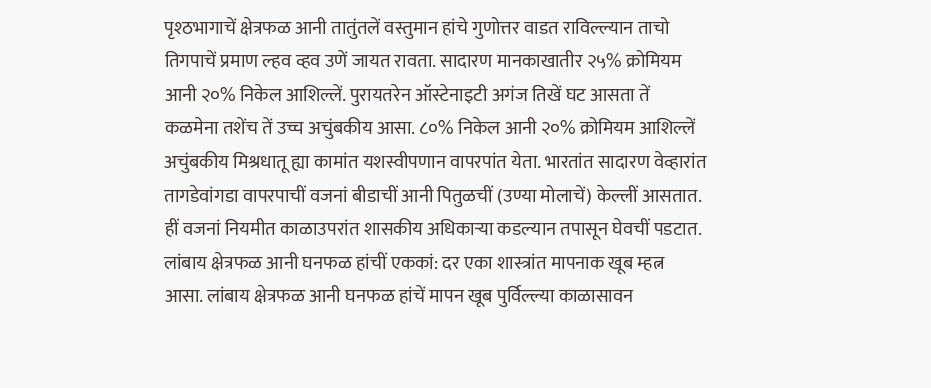पृश्ठभागाचें क्षेत्रफळ आनी तातुंतलें वस्तुमान हांचे गुणोत्तर वाडत राविल्ल्यान ताचो तिगपाचें प्रमाण ल्हव व्हव उणें जायत रावता. सादारण मानकाखातीर २५% क्रोमियम आनी २०% निकेल आशिल्लें. पुरायतरेन ऑस्टेनाइटी अगंज तिखें घट आसता तें कळमेना तशेंच तें उच्च अचुंबकीय आसा. ८०% निकेल आनी २०% क्रोमियम आशिल्लें अचुंबकीय मिश्रधातू ह्या कामांत यशस्वीपणान वापरपांत येता. भारतांत सादारण वेव्हारांत तागडेवांगडा वापरपाचीं वजनां बीडाचीं आनी पितुळचीं (उण्या मोलाचें) केल्लीं आसतात. हीं वजनां नियमीत काळाउपरांत शासकीय अधिकाऱ्या कडल्यान तपासून घेवचीं पडटात.
लांबाय क्षेत्रफळ आनी घनफळ हांचीं एककां: दर एका शास्त्रांत मापनाक खूब म्हत्न आसा. लांबाय क्षेत्रफळ आनी घनफळ हांचें मापन खूब पुर्विल्ल्या काळासावन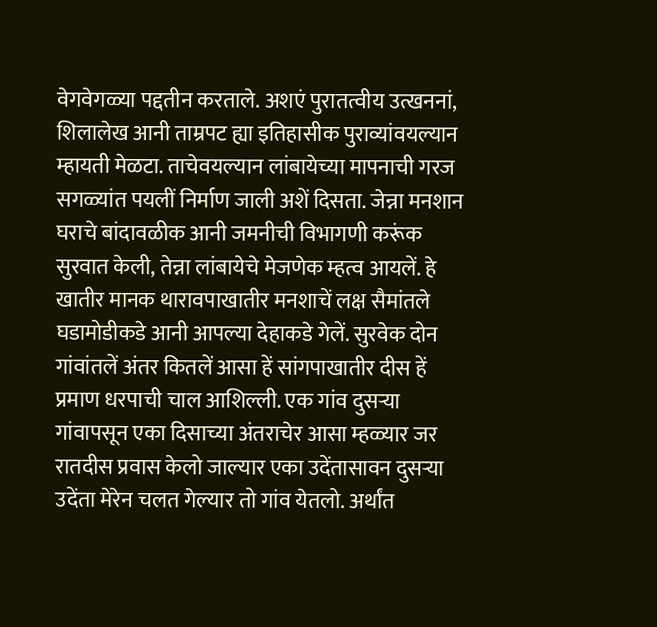वेगवेगळ्या पद्दतीन करताले. अशएं पुरातत्वीय उत्खननां, शिलालेख आनी ताम्रपट ह्या इतिहासीक पुराव्यांवयल्यान म्हायती मेळटा. ताचेवयल्यान लांबायेच्या मापनाची गरज सगळ्यांत पयलीं निर्माण जाली अशें दिसता. जेन्ना मनशान घराचे बांदावळीक आनी जमनीची विभागणी करूंक सुरवात केली, तेन्ना लांबायेचे मेजणेक म्हत्व आयलें. हे खातीर मानक थारावपाखातीर मनशाचें लक्ष सैमांतले घडामोडीकडे आनी आपल्या देहाकडे गेलें. सुरवेक दोन गांवांतलें अंतर कितलें आसा हें सांगपाखातीर दीस हें प्रमाण धरपाची चाल आशिल्ली. एक गांव दुसऱ्या गांवापसून एका दिसाच्या अंतराचेर आसा म्हळ्यार जर रातदीस प्रवास केलो जाल्यार एका उदेंतासावन दुसऱ्या उदेंता मेरेन चलत गेल्यार तो गांव येतलो. अर्थांत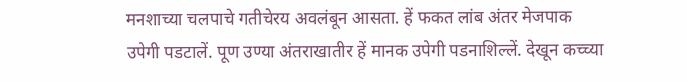मनशाच्या चलपाचे गतीचेरय अवलंबून आसता. हें फकत लांब अंतर मेजपाक उपेगी पडटालें. पूण उण्या अंतराखातीर हें मानक उपेगी पडनाशिल्लें. देखून कच्च्या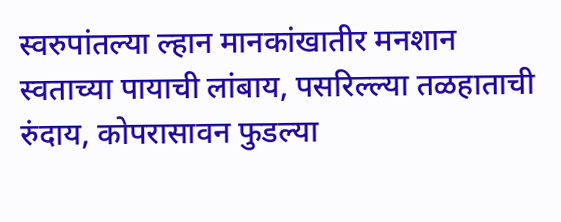स्वरुपांतल्या ल्हान मानकांखातीर मनशान स्वताच्या पायाची लांबाय, पसरिल्ल्या तळहाताची रुंदाय, कोपरासावन फुडल्या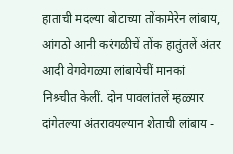हाताची मदल्या बोटाच्या तोंकामेरेन लांबाय, आंगठो आनी करंगळीचें तोंक हातुंतलें अंतर आदी वेगवेगळ्या लांबायेचीं मानकां निश्र्चीत केलीं. दोन पावलांतलें म्हळ्यार दांगेतल्या अंतरावयल्यान शेताची लांबाय -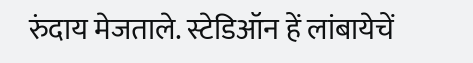रुंदाय मेजताले. स्टेडिऑन हें लांबायेचें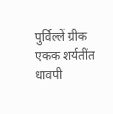पुर्विल्लें ग्रीक एकक शर्यतींत धावपी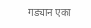गड्यान एका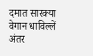दमात सारक्या वेगान धाविल्लें अंतर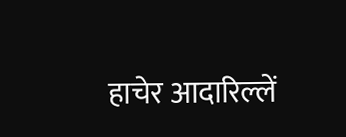हाचेर आदारिल्लें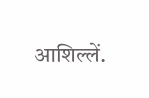आशिल्लें.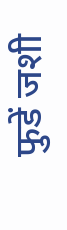फुडें जशी